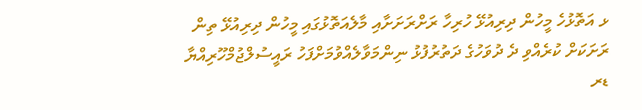ޅ އަތޮޅުހެ މީހުން ދިރިއުޅޭ ހުރިހާ ރަށްރަށަށާއި މާލެއަތޮޅުގައި މީހުން ދިރިއުޅޭ ތިން ރަށަކަށް ކުރެއްވި ދެ ދުވަހުގެ ދަތުރުފުޅު ނިންމަވާލެއްވުމަށްފަހު ރައީސުލްޖުމްހޫރިއްޔާ ޑރ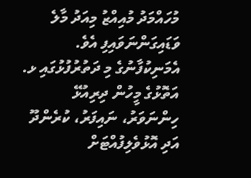މުހައްމަދު މުއިއްޒު މިއަދު މާލެ ވަޑައިގަންނަވައިފި އެވެ.
އެމަނިކުފާނުގެ މި ދަތުރުފުޅުގައި ޅ. އަތޮޅުގެ މީހުން ދިރިއުޅޭ ހިންނަވަރު، ނައިފަރު، ކުރެންދޫ އަދި އޮޅުވެލިފުއްޓަށް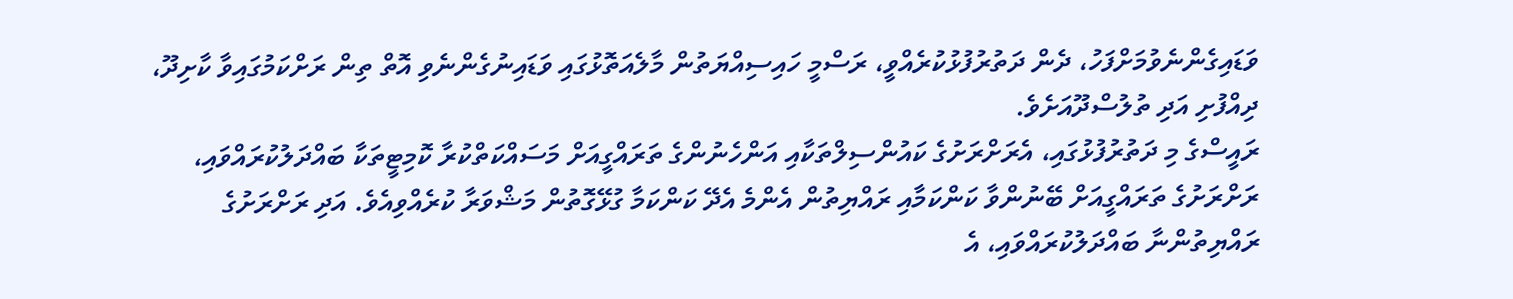ވަޑައިގެންނެވުމަށްފަހު، ދެން ދަތުރުފުޅުކުރެއްވީ، ރަސްމީ ހައިސިއްޔަތުން މާލެއަތޮޅުގައި ވަޑައިނުގެންނެވި އޮތް ތިން ރަށްކަމުގައިވާ ކާށިދޫ، ދިއްފުށި އަދި ތުލުސްދޫއަށެވެ.
ރައީސްގެ މި ދަތުރުފުޅުގައި، އެރަށްރަށުގެ ކައުންސިލްތަކާއި އަންހެނުންގެ ތަރައްގީއަށް މަސައްކަތްކުރާ ކޮމިޓީތަކާ ބައްދަލުކުރައްވައި، ރަށްރަށުގެ ތަރައްގީއަށް ބޭނުންވާ ކަންކަމާއި ރައްޔިތުން އެންމެ އެދޭ ކަންކަމާ ގުޅޭގޮތުން މަޝްވަރާ ކުރެއްވިއެވެ. އަދި ރަށްރަށުގެ ރައްޔިތުންނާ ބައްދަލުކުރައްވައި، އެ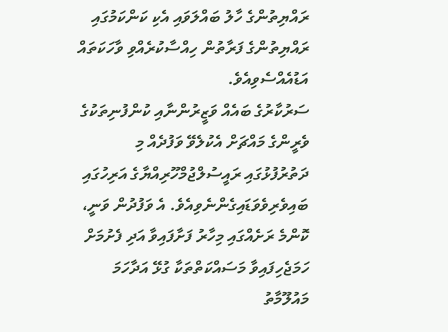ރައްޔިތުންގެ ހާލު ބައްލަވައި އެކި ކަންކަމުގައި ރައްޔިތުންގެ ފަރާތުން ހިއްސާކުރެއްވި ވާހަކަތައް އަޑުއެއްސެވިއެވެ.
ސަރުކާރުގެ ބައެއް ވަޒީރުންނާއި ކުންފުނިތަކުގެ ވެރީންގެ މައްޗަށް އެކުލެވޭ ވަފުދެއް މި ދަތުރުފުޅުގައި ރައީސުލްޖުމްހޫރިއްޔާގެ އަރިހުގައި ބައިވެރިވެވަޑައިގެންނެވިއެވެ. އެ ވަފުދުން ވަނީ، ކޮންމެ ރަށެއްގައި މިހާރު ފަށާފައިވާ އަދި ފެށުމަށް ހަމަޖެހިފައިވާ މަސައްކަތްތަކާ ގުޅޭ އަދާހަމަ މައުލޫމާތު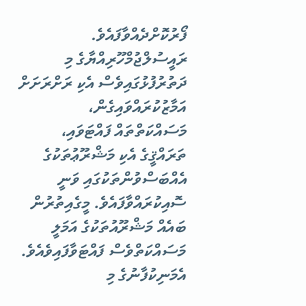ފޯރުކޮށްދެއްވާފައެވެ.
ރައީސުލްޖުމްހޫރިއްޔާގެ މި ދަތުރުފުޅުގައިވެސް އެކި ރަށްރަށަށް އަމާޒުކުރައްވައިގެން، މަސައްކަތްތައް ފައްޓަވައި، ތަރައްޤީގެ އެކި މަޝްރޫޢުތަކުގެ އެއްބަސްވުންތަކުގައި ވަނީ ސޮއިކުރައްވާފައެވެ. މީގެއިތުރުން ބައެއް މަޝްރޫއުތަކުގެ އަމަލީ މަސައްކަތްވެސް ފައްޓަވާފައިވެއެވެ. އެމަނިކުފާނުގެ މި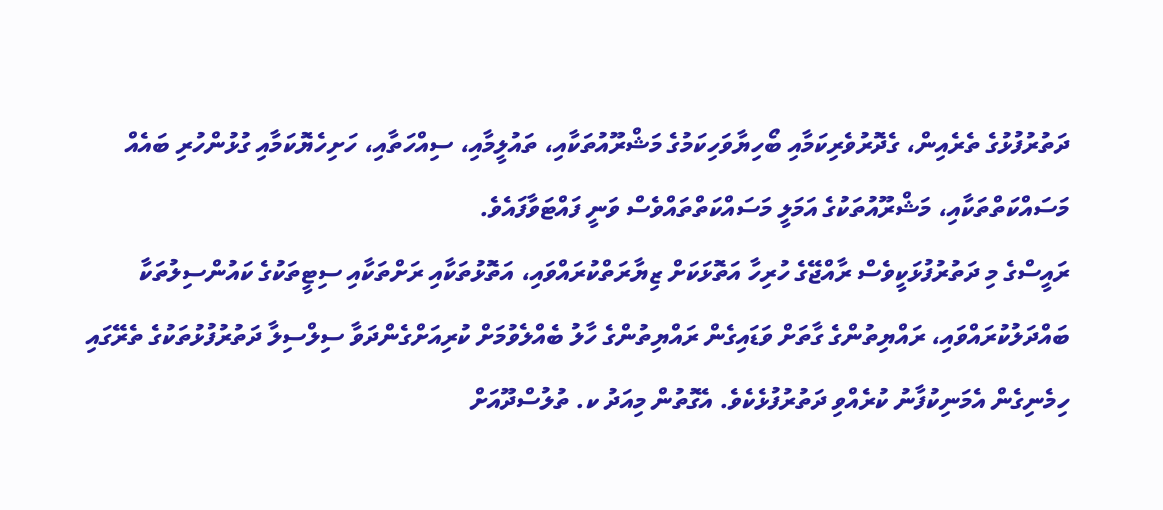ދަތުރުފުޅުގެ ތެރެއިން، ގެދޮރުވެރިކަމާއި ބޯހިޔާވަހިކަމުގެ މަޝްރޫއުތަކާއި، ތައުލީމާއި، ސިއްހަތާއި، ހަށިހެޔޮކަމާއި ގުޅުންހުރި ބައެއް މަސައްކަތްތަކާއި، މަޝްރޫއުތަކުގެ އަމަލީ މަސައްކަތްތައްވެސް ވަނީ ފައްޓަވާފައެވެ.
ރައީސްގެ މި ދަތުރުފުޅަކީވެސް ރާއްޖޭގެ ހުރިހާ އަތޮޅަކަށް ޒިޔާރަތްކުރައްވައި، އަތޮޅުތަކާއި ރަށްތަކާއި ސިޓީތަކުގެ ކައުންސިލުތަކާ ބައްދަލުކުރައްވައި، ރައްޔިތުންގެ ގާތަށް ވަޑައިގެން ރައްޔިތުންގެ ހާލު ބެއްލެވުމަށް ކުރިއަށްގެންދަވާ ސިލްސިލާ ދަތުރުފުޅުތަކުގެ ތެރޭގައި ހިމެނިގެން އެމަނިކުފާނު ކުރެއްވި ދަތުރުފުޅެކެވެ. އެގޮތުން މިއަދު ކ. ތުލުސްދޫއަށް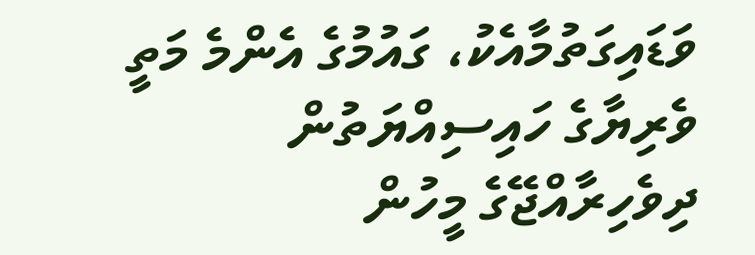ވަޑައިގަތުމާއެކު، ގައުމުގެ އެންމެ މަތީ ވެރިޔާގެ ހައިސިއްޔަތުން ދިވެހިރާއްޖޭގެ މީހުން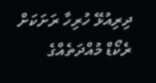ދިރިއުޅޭ ހުރިހާ ރަށަކަށް ރެކޯޑް މުއްދަތެއްގެ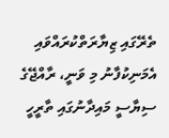ތެރޭގައި ޒިޔާރަތްކުރައްވައި އެމަނިކުފާނު މި ވަނީ، ރާއްޖޭގެ ސިޔާސީ މައިދާނުގައި ތާރީހީ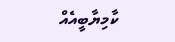ކާމިޔާބީއެއް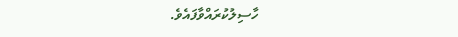ހާސިލުކުރައްވާފައެވެ.